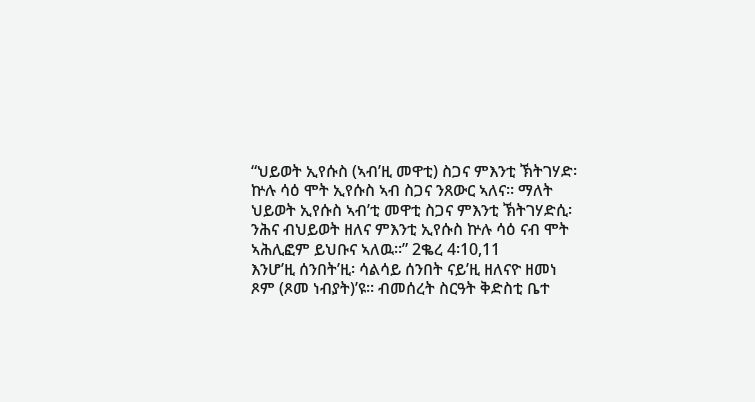“ህይወት ኢየሱስ (ኣብ’ዚ መዋቲ) ስጋና ምእንቲ ኽትገሃድ፡ ኵሉ ሳዕ ሞት ኢየሱስ ኣብ ስጋና ንጸውር ኣለና። ማለት ህይወት ኢየሱስ ኣብ’ቲ መዋቲ ስጋና ምእንቲ ኽትገሃድሲ፡ ንሕና ብህይወት ዘለና ምእንቲ ኢየሱስ ኵሉ ሳዕ ናብ ሞት ኣሕሊፎም ይህቡና ኣለዉ።” 2ቈረ 4፡10,11
እንሆ’ዚ ሰንበት’ዚ፡ ሳልሳይ ሰንበት ናይ’ዚ ዘለናዮ ዘመነ ጾም (ጾመ ነብያት)’ዩ። ብመሰረት ስርዓት ቅድስቲ ቤተ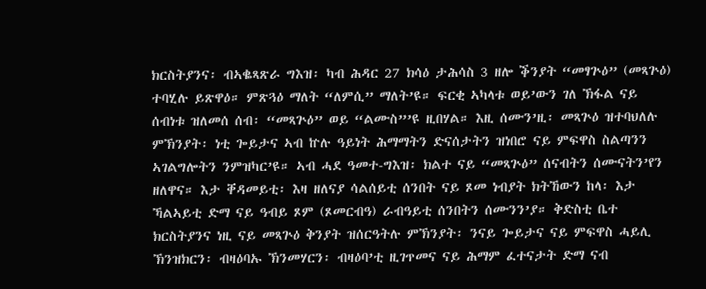ክርስትያንና፡ ብኣቈጻጽራ ግእዝ፡ ካብ ሕዳር 27 ክሳዕ ታሕሳስ 3 ዘሎ ቕንያት “መፃጕዕ” (መጻጕዕ) ተባሂሉ ይጽዋዕ። ምጽጓዕ ማለት “ለምሲ” ማለት’ዩ። ፍርቂ ኣካላቱ ወይ’ውን ገለ ኽፋል ናይ ሰብነቱ ዝለመሰ ሰብ፡ “መጻጕዕ” ወይ “ልሙስ”’ዩ ዚበሃል። እዚ ሰሙን’ዚ፡ መጻጕዕ ዝተባህለሉ ምኽንያት፡ ነቲ ጐይታና ኣብ ኵሉ ዓይነት ሕማማትን ድናሰታትን ዝነበሮ ናይ ምፍዋስ ስልጣንን ኣገልግሎትን ንምዝካር’ዩ። ኣብ ሓደ ዓመተ-ግእዝ፡ ክልተ ናይ “መጻጕዕ” ሰናብትን ሰሙናትን’የን ዘለዋና። እታ ቐዳመይቲ፡ እዛ ዘለናያ ሳልሰይቲ ሰንበት ናይ ጾመ ነብያት ክትኸውን ከላ፡ እታ ኻልኣይቲ ድማ ናይ ዓብይ ጾም (ጾመርብዓ) ራብዓይቲ ሰንበትን ሰሙንን’ያ። ቅድስቲ ቤተ ክርስትያንና ነዚ ናይ መጻጕዕ ቅንያት ዝሰርዓትሉ ምኽንያት፡ ንናይ ጐይታና ናይ ምፍዋስ ሓይሊ ኽንዝክርን፡ ብዛዕባኡ ኽንመሃርን፡ ብዛዕባ’ቲ ዚገጥመና ናይ ሕማም ፈተናታት ድማ ናብ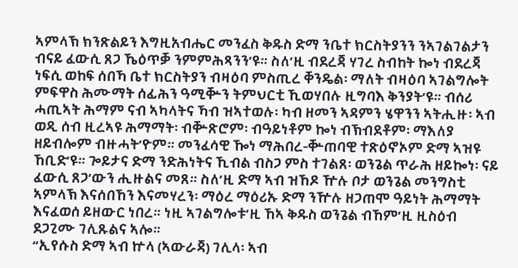ኣምላኽ ክንጽልይን እግዚአብሔር መንፈስ ቅዱስ ድማ ንቤተ ክርስትያንን ንኣገልገልታን ብናይ ፈውሲ ጸጋ ኼዕጥቓ ንምምሕጻንን’ዩ። ስለ’ዚ ብደረጃ ሃገረ ስብከት ኰነ ብደረጃ ነፍሲ ወከፍ ሰበኻ ቤተ ክርስትያን ብዛዕባ ምስጢረ ቐንዴል፡ ማለት ብዛዕባ ኣገልግሎት ምፍዋስ ሕሙማት ሰፊሕን ዓሚቝን ትምህርቲ ኺወሃበሉ ዚግባእ ቅንያት’ዩ። ብሰሪ ሓጢኣት ሕማም ናብ ኣካላትና ኻብ ዝኣተወሉ፡ ካብ ዘመን ኣዳምን ሄዋንን ኣትሒዙ፡ ኣብ ወዲ ሰብ ዚረኣዩ ሕማማት፡ ብቝጽሮም፡ ብዓይነቶም ኰነ ብኽብደቶም፡ ማእለያ ዘይብሎም ብዙሓት’ዮም። መንፈሳዊ ዀነ ማሕበረ-ቝጠባዊ ተጽዕኖኦም ድማ ኣዝዩ ኸቢድ’ዩ። ጐይታና ድማ ንድሕነትና ኺብል ብስጋ ምስ ተገልጸ፡ ወንጌል ጥራሕ ዘይኰነ፡ ናይ ፈውሲ ጸጋ’ውን ሒዙልና መጸ። ስለ’ዚ ድማ ኣብ ዝኸዶ ዅሉ ቦታ ወንጌል መንግስቲ ኣምላኽ እናሰበኸን እናመሃረን፡ ማዕረ ማዕሪኡ ድማ ንዅሉ ዘጋጠሞ ዓይነት ሕማማት እናፈወሰ ይዘውር ነበረ። ነዚ ኣገልግሎቱ’ዚ ኸኣ ቅዱስ ወንጌል ብኸም’ዚ ዚስዕብ ደጋጊሙ ገሊጹልና ኣሎ።
“ኢየሱስ ድማ ኣብ ኵላ (ኣውራጃ) ገሊላ፡ ኣብ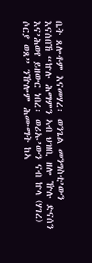ቤት ጸሎቶም እናመሃረ፡ ወንጌል መንግስቲ’ውን እናሰበኸ “ኵሉ ሕማምን ኣብ ህዝቢ ዘሎ ዅሉ ድናሰን እና’ሕወየ ይዘውር ነበረ፡ ወሪኡ’ውን ናብ ኵላ (ሃገረ) ሶርያ ወጸ” ንዅሎም ሕሙማት ከኣ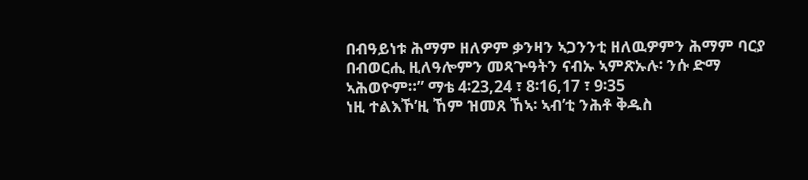በብዓይነቱ ሕማም ዘለዎም ቃንዛን ኣጋንንቲ ዘለዉዎምን ሕማም ባርያ በብወርሒ ዚለዓሎምን መጻጕዓትን ናብኡ ኣምጽኡሉ፡ ንሱ ድማ ኣሕወዮም።” ማቴ 4፡23,24 ፣ 8፡16,17 ፣ 9፡35
ነዚ ተልእኾ’ዚ ኸም ዝመጸ ኸኣ፡ ኣብ’ቲ ንሕቶ ቅዱስ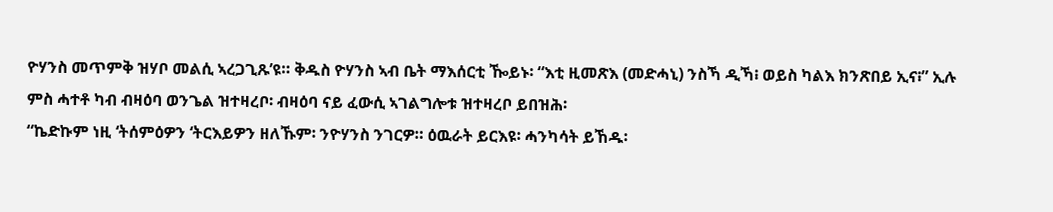ዮሃንስ መጥምቅ ዝሃቦ መልሲ ኣረጋጊጹ’ዩ። ቅዱስ ዮሃንስ ኣብ ቤት ማእሰርቲ ዀይኑ፡ “እቲ ዚመጽእ (መድሓኒ) ንስኻ ዲኻ፧ ወይስ ካልእ ክንጽበይ ኢና፧” ኢሉ ምስ ሓተቶ ካብ ብዛዕባ ወንጌል ዝተዛረቦ፡ ብዛዕባ ናይ ፈውሲ ኣገልግሎቱ ዝተዛረቦ ይበዝሕ፡
“ኬድኩም ነዚ ‘ትሰምዕዎን ‘ትርእይዎን ዘለኹም፡ ንዮሃንስ ንገርዎ። ዕዉራት ይርእዩ፡ ሓንካሳት ይኸዱ፡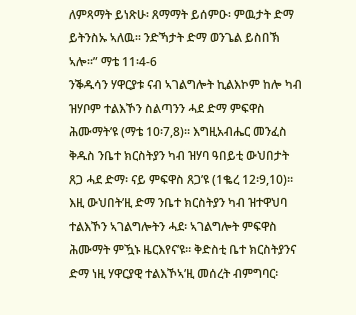ለምጻማት ይነጽሁ፡ ጸማማት ይሰምዑ፡ ምዉታት ድማ ይትንስኡ ኣለዉ። ንድኻታት ድማ ወንጌል ይስበኽ ኣሎ።” ማቴ 11፡4-6
ንቕዱሳን ሃዋርያቱ ናብ ኣገልግሎት ኪልእኮም ከሎ ካብ ዝሃቦም ተልእኾን ስልጣንን ሓደ ድማ ምፍዋስ ሕሙማት’ዩ (ማቴ 10፡7,8)። እግዚአብሔር መንፈስ ቅዱስ ንቤተ ክርስትያን ካብ ዝሃባ ዓበይቲ ውህበታት ጸጋ ሓደ ድማ፡ ናይ ምፍዋስ ጸጋ’ዩ (1ቈረ 12፡9,10)። እዚ ውህበት’ዚ ድማ ንቤተ ክርስትያን ካብ ዝተዋህባ ተልእኾን ኣገልግሎትን ሓደ፡ ኣገልግሎት ምፍዋስ ሕሙማት ምዃኑ ዜርእየና’ዩ። ቅድስቲ ቤተ ክርስትያንና ድማ ነዚ ሃዋርያዊ ተልእኾኣ’ዚ መሰረት ብምግባር፡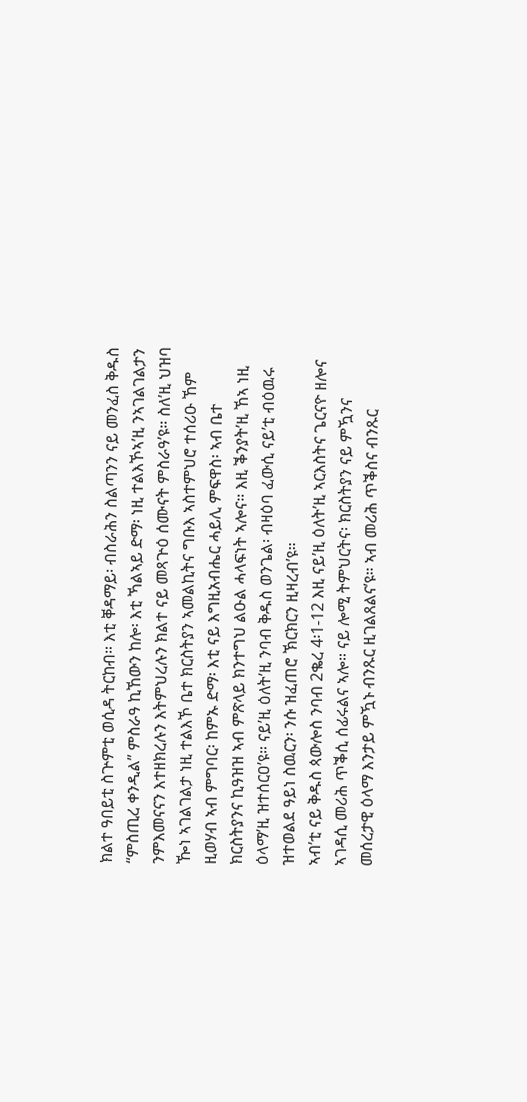ክልተ ዓበይቲ ስጕምቲ ወሲዳ ትርከብ። እቲ ቐዳማይ፡ ብስራሕን ስልጣንን ናይ መንፈስ ቅዱስ “ምስጢረ ቀንዲል” ምስራዓ ኪኸውን ከሎ፡ እቲ ኻልኣይ ድማ፡ ነዚ ተልእኾኣ’ዚ ንኣገልገልታን ንምእመናናን እተዘክረሉን እትምህረሉን ክልተ ናይ መጻጕዕ ሰሙናት ምስራዓ’ዩ። ስለ’ዚ ህዝባ ዀነ ኣገልገልታ ነዚ ተልእኾ ቤተ ክርስትያን ኣመልኪትና ግቡእ ኣስተምህሮ ተሰሪዑ ኸም ዚወሃብ ኣብ ምግባር፡ ከምኡ ድማ፡ እቲ ናይ እግዚአብሔር ሓይሊ ምፍዋስ፡ ኣብ ቤተ ክርስትያንና ኪዓዝዝ ኣብ ምጽላይ ክንተግህ ልዑል ሓላፍነት ኣሎና። እዚ ቕንያት’ዚ ኸኣ ነዚ ዕላማ’ዚ ዝተሰርዐ’ዩ። ናይ’ዚ ዕለት’ዚ ንባብ ቅዱስ ወንጌል፡ ብዛዕባ ፈውሲ ናይ’ቲ ብዕዉሩ ዝተወልደ ዓይነ ስዉርን፡ ንሱ ዝፈጠሮ ኽርክርን ዚዛረብ’ዩ።
ኣብ’ቲ ናይ ቅዱስ ጳውሎስ ንባብ 2ቈረ 4፡1-12 እዚ ናይ’ዚ ዕለት’ዚ ኣርእስትና ጌርናዮ ዘሎና ኣገዳሲ መሪሕ ጥቕሲ ሰፊሩልና ኣሎ። ናይ ሎሚ ትምህርትና፡ ክርስትያን ናይ ምዃንና መሰረታዊ ዕላማ እንታይ ምዃኑ ብንጹር ዚገልጸልና’ዩ። ኣብ መሪሕ ጥቕስና ብንጹር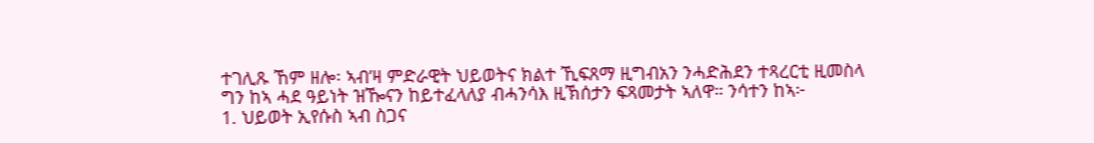ተገሊጹ ኸም ዘሎ፡ ኣብ’ዛ ምድራዊት ህይወትና ክልተ ኺፍጸማ ዚግብአን ንሓድሕደን ተጻረርቲ ዚመስላ ግን ከኣ ሓደ ዓይነት ዝዀናን ከይተፈላለያ ብሓንሳእ ዚኽሰታን ፍጻመታት ኣለዋ። ንሳተን ከኣ፦
1. ህይወት ኢየሱስ ኣብ ስጋና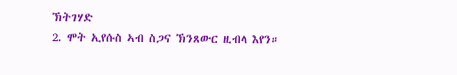ኽትገሃድ
2. ሞት ኢየሱስ ኣብ ስጋና ኽንጸውር ዚብላ እየን።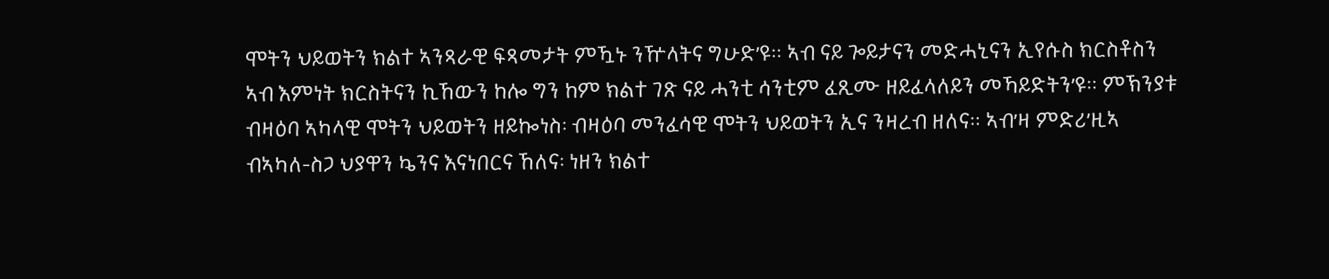ሞትን ህይወትን ክልተ ኣንጻራዊ ፍጻመታት ምዃኑ ንዅላትና ግሁድ’ዩ። ኣብ ናይ ጐይታናን መድሓኒናን ኢየሱስ ክርስቶስን ኣብ እምነት ክርስትናን ኪኸውን ከሎ ግን ከም ክልተ ገጽ ናይ ሓንቲ ሳንቲም ፈጺሙ ዘይፈላለይን መኻይድትን’ዩ። ምኽንያቱ ብዛዕባ ኣካላዊ ሞትን ህይወትን ዘይኰነስ፡ ብዛዕባ መንፈሳዊ ሞትን ህይወትን ኢና ንዛረብ ዘለና። ኣብ’ዛ ምድሪ’ዚኣ ብኣካለ-ስጋ ህያዋን ኴንና እናነበርና ኸለና፡ ነዘን ክልተ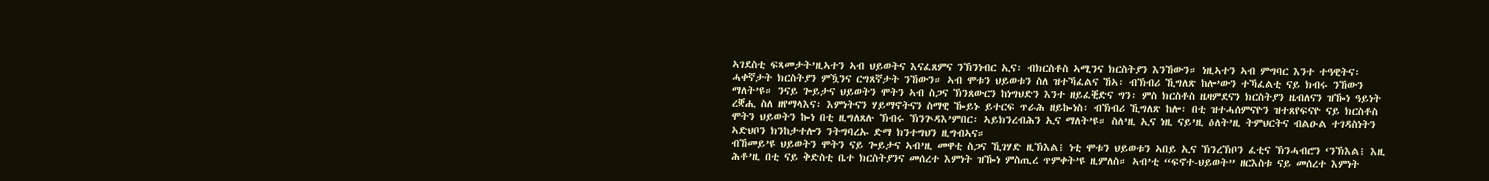ኣገደስቲ ፍጻመታት’ዚኣተን ኣብ ህይወትና እናፈጸምና ንኽንነብር ኢና፡ ብክርስቶስ ኣሚንና ክርስትያን እንኸውን። ነዚኣተን ኣብ ምግባር እንተ ተዓዊትና፡ ሓቀኛታት ክርስትያን ምዃንና ርግጸኛታት ንኸውን። ኣብ ሞቱን ህይወቱን ስለ ዝተኻፈልና ኸኣ፡ ብኽብሪ ኺግለጽ ከሎ’ውን ተኻፈልቲ ናይ ክብሩ ንኸውን ማለት’ዩ። ንናይ ጐይታና ህይወትን ሞትን ኣብ ስጋና ኽንጸውርን ከነግህድን እንተ ዘይፈቒድና ግን፡ ምስ ክርስቶስ ዜዛምደናን ክርስትያን ዜብለናን ዝዀነ ዓይነት ረቛሒ ስለ ዘየማላእና፡ እምነትናን ሃይማኖትናን ስማዊ ዀይኑ ይተርፍ ጥራሕ ዘይኰነስ፡ ብኽብሪ ኺግለጽ ከሎ፡ በቲ ዝተሓሰምናዮን ዝተጸየፍናዮ ናይ ክርስቶስ ሞትን ህይወትን ኰነ በቲ ዚግለጸሉ ኽብሩ ኽንጕዳእ’ምበር፡ ኣይክንረብሕን ኢና ማለት’ዩ። ስለ’ዚ ኢና ነዚ ናይ’ዚ ዕለት’ዚ ትምህርትና ብልዑል ተገዳስነትን ኣድህቦን ክንከታተሎን ንትግባረኡ ድማ ክንተግህን ዚግብኣና።
ብኸመይ’ዩ ህይወትን ሞትን ናይ ጐይታና ኣብ’ዚ መዋቲ ስጋና ኺገሃድ ዚኽእል፧ ነቲ ሞቱን ህይወቱን ኣበይ ኢና ኽንረኽቦን ፈቲና ኽንሓብሮን ‘ንኽእል፧ እዚ ሕቶ’ዚ በቲ ናይ ቅድስቲ ቤተ ክርስትያንና መሰረተ እምነት ዝዀነ ምስጢረ ጥምቀት’ዩ ዚምለስ። ኣብ’ቲ “ፍኖተ-ህይወት” ዘርእስቱ ናይ መሰረተ እምነት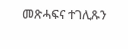መጽሓፍና ተገሊጹን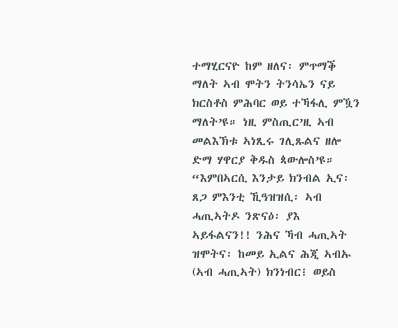ተማሂርናዮ ከም ዘለና፡ ምጥማቕ ማለት ኣብ ሞትን ትንሳኤን ናይ ክርስቶስ ምሕባር ወይ ተኻፋሊ ምዃን ማለት’ዩ። ነዚ ምስጢር’ዚ ኣብ መልእኽቱ ኣነጺሩ ገሊጹልና ዘሎ ድማ ሃዋርያ ቅዱስ ጳውሎስ’ዩ።
“እምበኣርሲ እንታይ ክንብል ኢና፡ ጸጋ ምእንቲ ኺዓዝዝሲ፡ ኣብ ሓጢኣትዶ ንጽናዕ፡ ያእ ኣይፋልናን!! ንሕና ኻብ ሓጢኣት ዝሞትና፡ ከመይ ኢልና ሕጂ ኣብኡ (ኣብ ሓጢኣት) ክንነብር፧ ወይስ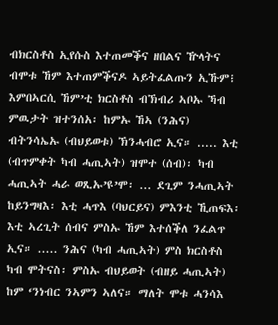ብክርስቶስ ኢየሱስ እተጠመቕና ዘበልና ዅላትና ብሞቱ ኸም እተጠምቕናዶ ኣይትፈልጡን ኢኹም፧ እምበኣርሲ ኸም’ቲ ክርስቶስ ብኽብሪ ኣቦኡ ኻብ ምዉታት ዝተንሰአ፡ ከምኡ ኸኣ (ንሕና) ብትንሳኤኡ (ብህይወቱ) ኽንሓብሮ ኢና። ..... እቲ (ብጥምቀት ካብ ሓጢኣት) ዝሞተ (ሰብ)፡ ካብ ሓጢኣት ሓራ ወጺኡ’ዩ’ሞ፡ ... ደጊም ንሓጢኣት ከይንግዛእ፡ እቲ ሓጥእ (ባህርይና) ምእንቲ ኺጠፍእ፡ እቲ ኣረጊት ሰብና ምስኡ ኸም እተሰቕለ ንፈልጥ ኢና። ..... ንሕና (ካብ ሓጢኣት) ምስ ክርስቶስ ካብ ሞትናስ፡ ምስኡ ብህይወት (ብዘይ ሓጢኣት) ከም ‘ንነብር ንኣምን ኣለና። ማለት ሞቱ ሓንሳእ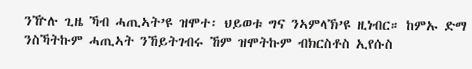ንዅሉ ጊዜ ኻብ ሓጢኣት’ዩ ዝሞተ፡ ህይወቱ ግና ንኣምላኽ’ዩ ዚነብር። ከምኡ ድማ ንስኻትኩም ሓጢኣት ንኸይትገብሩ ኸም ዝሞትኩም ብክርስቶስ ኢየሱስ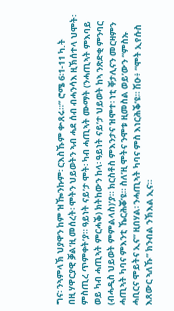ግና፡ ንኣምላኽ ህያዋን ከም ዝዀንኩም፡ ርእስኹም ቍጸሩ።” ሮሜ 6፡1-11 ካ.ት
በዚ ሃዋርያዊ ቓል’ዚ መሰረት፡ ሞትን ህይወትን ኣብ ሓደ ሰብ ብሓንሳእ ዚኽሰተላ ህሞት፡ ምስጢረ ጥምቀት’ያ። ዓይነት ናይ’ታ ሞት፡ ካብ ሓጢኣት ሙማት (ንሓጢኣት ምእባይ ወይ ካብ ሓጢኣት ምርሓቕ) ክትከውን ከላ፡ ዓይነት ናይ’ታ ህይወት ከኣ ንጽድቂ ምንባር (ብሓዲስ ህይወት ምምልላስ)’ያ። ክርስቶስ ምእንታና ዝሞተ፡ ነቲ ቐታሊናን መርዛምን ሓጢኣት ካባና ምእንቲ ኼርሕቖ’ዩ። ስለ’ዚ ሞትና ንሞቱ ዚመስል ወይ’ውን “ምስኡ ሓቢርና ሞይትና ኢና” ዚበሃል፡ ንሓጢኣት ካባና ምስ እነርሕቕ’ዩ። ሽዑ፥ “ሞት ኢየሱስ እጸውር ኣለኹ” ክንብል ንኽእል ኢና።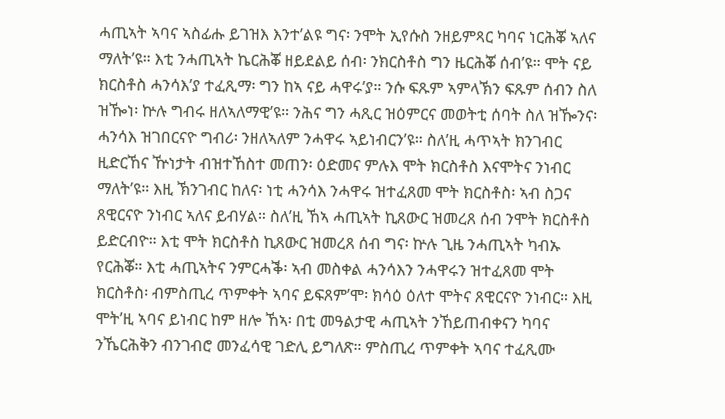ሓጢኣት ኣባና ኣስፊሑ ይገዝእ እንተ’ልዩ ግና፡ ንሞት ኢየሱስ ንዘይምጻር ካባና ነርሕቖ ኣለና ማለት’ዩ። እቲ ንሓጢኣት ኬርሕቖ ዘይደልይ ሰብ፡ ንክርስቶስ ግን ዜርሕቖ ሰብ’ዩ። ሞት ናይ ክርስቶስ ሓንሳእ’ያ ተፈጺማ፡ ግን ከኣ ናይ ሓዋሩ’ያ። ንሱ ፍጹም ኣምላኽን ፍጹም ሰብን ስለ ዝዀነ፡ ኵሉ ግብሩ ዘለኣለማዊ’ዩ። ንሕና ግን ሓጺር ዝዕምርና መወትቲ ሰባት ስለ ዝዀንና፡ ሓንሳእ ዝገበርናዮ ግብሪ፡ ንዘለኣለም ንሓዋሩ ኣይነብርን’ዩ። ስለ’ዚ ሓጥኣት ክንገብር ዚድርኸና ዅነታት ብዝተኸስተ መጠን፡ ዕድመና ምሉእ ሞት ክርስቶስ እናሞትና ንነብር ማለት’ዩ። እዚ ኽንገብር ከለና፡ ነቲ ሓንሳእ ንሓዋሩ ዝተፈጸመ ሞት ክርስቶስ፡ ኣብ ስጋና ጸዊርናዮ ንነብር ኣለና ይብሃል። ስለ’ዚ ኸኣ ሓጢኣት ኪጸውር ዝመረጸ ሰብ ንሞት ክርስቶስ ይድርብዮ። እቲ ሞት ክርስቶስ ኪጸውር ዝመረጸ ሰብ ግና፡ ኵሉ ጊዜ ንሓጢኣት ካብኡ የርሕቖ። እቲ ሓጢኣትና ንምርሓቕ፡ ኣብ መስቀል ሓንሳእን ንሓዋሩን ዝተፈጸመ ሞት ክርስቶስ፡ ብምስጢረ ጥምቀት ኣባና ይፍጸም’ሞ፡ ክሳዕ ዕለተ ሞትና ጸዊርናዮ ንነብር። እዚ ሞት’ዚ ኣባና ይነብር ከም ዘሎ ኸኣ፡ በቲ መዓልታዊ ሓጢኣት ንኸይጠብቀናን ካባና ንኼርሕቅን ብንገብሮ መንፈሳዊ ገድሊ ይግለጽ። ምስጢረ ጥምቀት ኣባና ተፈጺሙ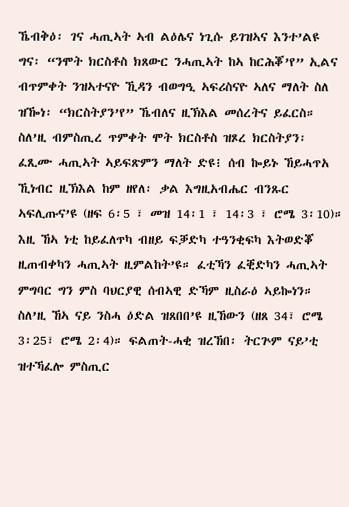ኼብቅዕ፡ ገና ሓጢኣት ኣብ ልዕሌና ነጊሱ ይገዝኣና እንተ’ልዩ ግና፡ “ንሞት ክርስቶስ ክጸውር ንሓጢኣት ከኣ ከርሕቖ’የ” ኢልና ብጥምቀት ንዝኣተናዮ ኺዳን ብወግዒ ኣፍሪስናዮ ኣለና ማለት ስለ ዝዀነ፡ “ክርስትያን’የ” ኼብለና ዚኽእል መሰረትና ይፈርስ።
ስለ’ዚ ብምስጢረ ጥምቀት ሞት ክርስቶስ ዝጾረ ክርስትያን፡ ፈጺሙ ሓጢኣት ኣይፍጽምን ማለት ድዩ፧ ሰብ ኰይኑ ኸይሓጥአ ኺነብር ዚኽእል ከም ዘየለ፡ ቃል እግዚአብሔር ብንጹር ኣፍሊጡና’ዩ (ዘፍ 6፡5 ፣ መዝ 14፡1 ፣ 14፡3 ፣ ሮሜ 3፡10)። እዚ ኸኣ ነቲ ከይፈለጥካ ብዘይ ፍቓድካ ተዓንቂፍካ እትወድቖ ዚጠብቀካን ሓጢኣት ዚምልከት’ዩ። ፈቲኻን ፈቒድካን ሓጢኣት ምግባር ግን ምስ ባህርያዊ ሰብኣዊ ድኻም ዚስራዕ ኣይኰነን። ስለ’ዚ ኸኣ ናይ ንስሓ ዕድል ዝጸበበ’ዩ ዚኸውን (ዘጸ 34፣ ሮሜ 3፡25፣ ሮሜ 2፡4)። ፍልጠት-ሓቂ ዝረኸበ፡ ትርጕም ናይ’ቲ ዝተኻፈሎ ምስጢር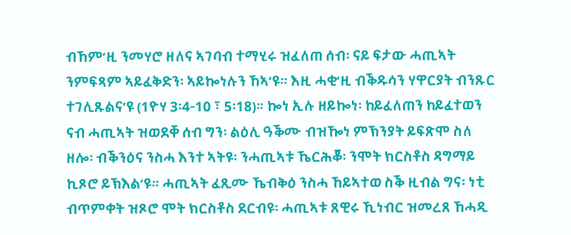ብኸም’ዚ ንመሃሮ ዘለና ኣገባብ ተማሂሩ ዝፈለጠ ሰብ፡ ናይ ፍታው ሓጢኣት ንምፍጻም ኣይፈቅድን፡ ኣይኰነሉን ኸኣ’ዩ። እዚ ሓቂ’ዚ ብቕዱሳን ሃዋርያት ብንጹር ተገሊጹልና’ዩ (1ዮሃ 3፡4-10 ፣ 5፡18)። ኰነ ኢሉ ዘይኰነ፡ ከይፈለጠን ከይፈተወን ናብ ሓጢኣት ዝወደቐ ሰብ ግን፡ ልዕሊ ዓቕሙ ብዝዀነ ምኽንያት ይፍጽሞ ስለ ዘሎ፡ ብቕንዕና ንስሓ እንተ ኣትዩ፡ ንሓጢኣቱ ኼርሕቖ፡ ንሞት ክርስቶስ ዳግማይ ኪጾሮ ይኽእል’ዩ። ሓጢኣት ፈጺሙ ኼብቅዕ ንስሓ ኸይኣተወ ስቕ ዚብል ግና፡ ነቲ ብጥምቀት ዝጾሮ ሞት ክርስቶስ ደርብዩ፡ ሓጢኣቱ ጸዊሩ ኺነብር ዝመረጸ ኸሓዲ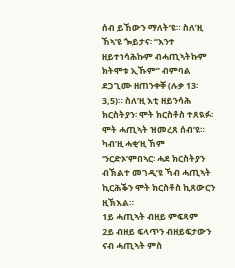ሰብ ይኸውን ማለት’ዩ። ስለ’ዚ ኸኣ’ዩ ጐይታና፡ “እንተ ዘይተነሳሕኩም ብሓጢኣትኩም ክትሞቱ ኢኹም” ብምባል ደጋጊሙ ዘጠንቀቐ (ሉቃ 13፡3,5)። ስለ’ዚ እቲ ዘይንሳሕ ክርስትያን፡ ሞት ክርስቶስ ተጸዪፉ፡ ሞት ሓጢኣት ዝመረጸ ሰብ’ዩ። ካብ’ዚ ሓቂ’ዚ ኸም ‘ንርድኦ’ምበኣር፡ ሓደ ክርስትያን ብኽልተ መገዲ’ዩ ኻብ ሓጢኣት ኪርሕቕን ሞት ክርስቶስ ኪጸውርን ዚኽእል።
1ይ ሓጢኣት ብዘይ ምፍጻም
2ይ ብዘይ ፍላጥን ብዘይፍታውን ናብ ሓጢኣት ምስ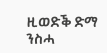ዚወድቕ ድማ ንስሓ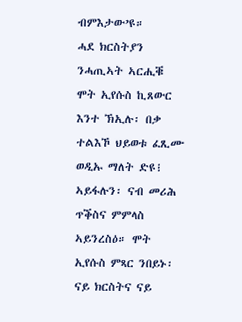ብምእታው’ዩ።
ሓደ ክርስትያን ንሓጢኣት ኣርሒቑ ሞት ኢየሱስ ኪጸውር እንተ ኽኢሉ፡ በቃ ተልእኾ ህይወቱ ፈጺሙ ወዲኡ ማለት ድዩ፧ ኣይፋሉን፡ ናብ መሪሕ ጥቕስና ምምላስ ኣይንረስዕ። ሞት ኢየሱስ ምጻር ንበይኑ፡ ናይ ክርስትና ናይ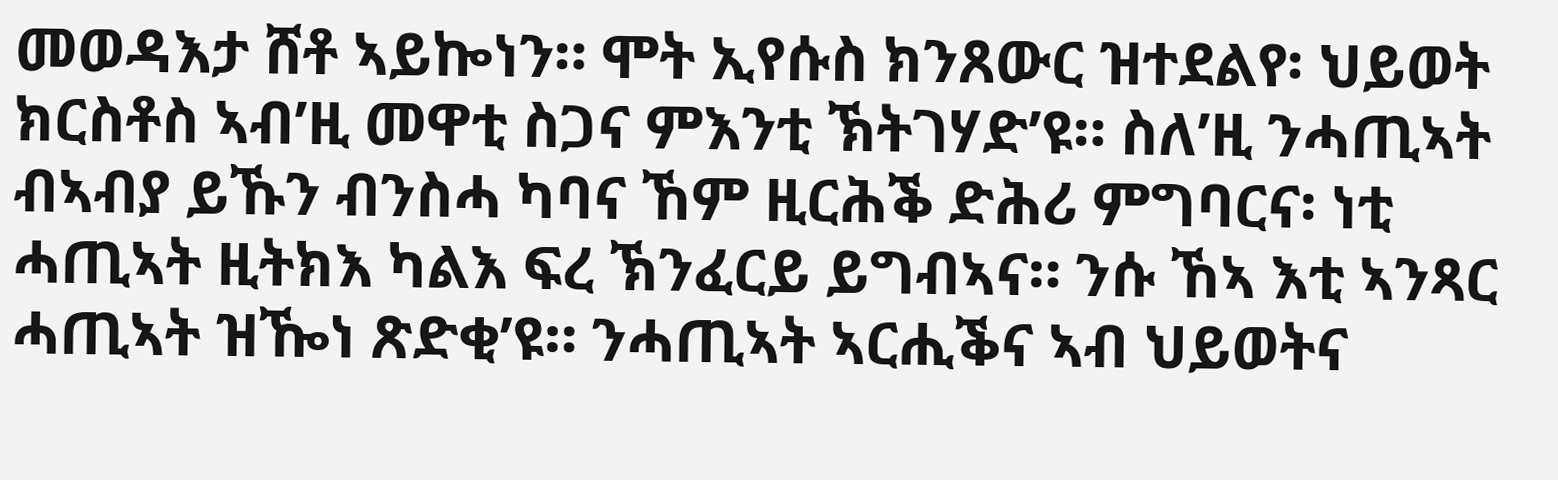መወዳእታ ሸቶ ኣይኰነን። ሞት ኢየሱስ ክንጸውር ዝተደልየ፡ ህይወት ክርስቶስ ኣብ’ዚ መዋቲ ስጋና ምእንቲ ኽትገሃድ’ዩ። ስለ’ዚ ንሓጢኣት ብኣብያ ይኹን ብንስሓ ካባና ኸም ዚርሕቕ ድሕሪ ምግባርና፡ ነቲ ሓጢኣት ዚትክእ ካልእ ፍረ ኽንፈርይ ይግብኣና። ንሱ ኸኣ እቲ ኣንጻር ሓጢኣት ዝዀነ ጽድቂ’ዩ። ንሓጢኣት ኣርሒቕና ኣብ ህይወትና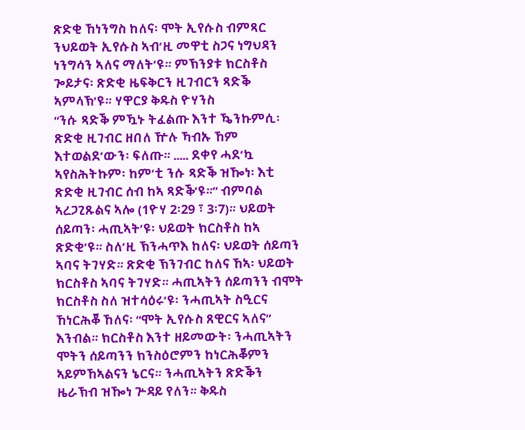ጽድቂ ኸነንግስ ከለና፡ ሞት ኢየሱስ ብምጻር ንህይወት ኢየሱስ ኣብ’ዚ መዋቲ ስጋና ነግህዳን ነንግሳን ኣለና ማለት’ዩ። ምኽንያቱ ክርስቶስ ጐይታና፡ ጽድቂ ዜፍቅርን ዚገብርን ጻድቕ ኣምላኽ’ዩ። ሃዋርያ ቅዱስ ዮሃንስ
“ንሱ ጻድቕ ምዃኑ ትፈልጡ እንተ ዄንኩምሲ፡ ጽድቂ ዚገብር ዘበለ ዅሉ ኻብኡ ኸም እተወልደ’ውን፡ ፍለጡ። ..... ደቀየ ሓደ’ኳ ኣየስሕትኩም፡ ከም’ቲ ንሱ ጻድቕ ዝዀነ፡ እቲ ጽድቂ ዚገብር ሰብ ከኣ ጻድቕ’ዩ።” ብምባል ኣረጋጊጹልና ኣሎ (1ዮሃ 2፡29 ፣ 3፡7)። ህይወት ሰይጣን፡ ሓጢኣት’ዩ፡ ህይወት ክርስቶስ ከኣ ጽድቂ’ዩ። ስለ’ዚ ኽንሓጥእ ከለና፡ ህይወት ሰይጣን ኣባና ትገሃድ። ጽድቂ ኽንገብር ከለና ኸኣ፡ ህይወት ክርስቶስ ኣባና ትገሃድ። ሓጢኣትን ሰይጣንን ብሞት ክርስቶስ ስለ ዝተሳዕሩ’ዩ፡ ንሓጢኣት ስዒርና ኸነርሕቖ ኸለና፡ “ሞት ኢየሱስ ጸዊርና ኣለና” እንብል። ክርስቶስ እንተ ዘይመውት፡ ንሓጢኣትን ሞትን ሰይጣንን ክንስዕሮምን ከነርሕቖምን ኣይምኸኣልናን ኔርና። ንሓጢኣትን ጽድቕን ዜራኽብ ዝዀነ ጕዳይ የለን። ቅዱስ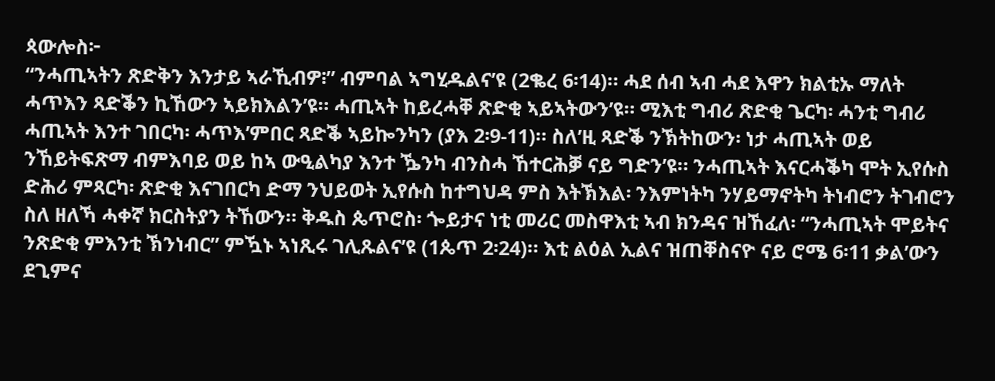ጳውሎስ፦
“ንሓጢኣትን ጽድቅን እንታይ ኣራኺብዎ፧” ብምባል ኣግሂዱልና’ዩ (2ቈረ 6፡14)። ሓደ ሰብ ኣብ ሓደ እዋን ክልቲኡ ማለት ሓጥእን ጻድቕን ኪኸውን ኣይክእልን’ዩ። ሓጢኣት ከይረሓቐ ጽድቂ ኣይኣትውን’ዩ። ሚእቲ ግብሪ ጽድቂ ጌርካ፡ ሓንቲ ግብሪ ሓጢኣት እንተ ገበርካ፡ ሓጥእ’ምበር ጻድቕ ኣይኰንካን (ያእ 2፡9-11)። ስለ’ዚ ጻድቕ ንኽትከውን፡ ነታ ሓጢኣት ወይ ንኸይትፍጽማ ብምእባይ ወይ ከኣ ውዒልካያ እንተ ዄንካ ብንስሓ ኸተርሕቓ ናይ ግድን’ዩ። ንሓጢኣት እናርሓቕካ ሞት ኢየሱስ ድሕሪ ምጻርካ፡ ጽድቂ እናገበርካ ድማ ንህይወት ኢየሱስ ከተግህዳ ምስ እትኽእል፡ ንእምነትካ ንሃይማኖትካ ትነብሮን ትገብሮን ስለ ዘለኻ ሓቀኛ ክርስትያን ትኸውን። ቅዱስ ጴጥሮስ፡ ጐይታና ነቲ መሪር መስዋእቲ ኣብ ክንዳና ዝኸፈለ፡ “ንሓጢኣት ሞይትና ንጽድቂ ምእንቲ ኽንነብር” ምዃኑ ኣነጺሩ ገሊጹልና’ዩ (1ጴጥ 2፡24)። እቲ ልዕል ኢልና ዝጠቐስናዮ ናይ ሮሜ 6፡11 ቃል’ውን ደጊምና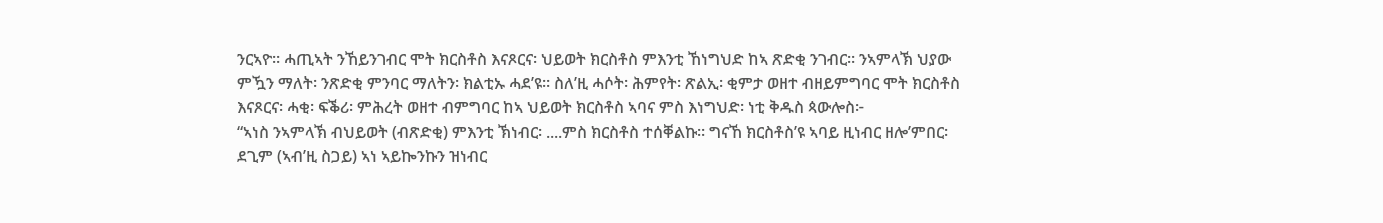ንርኣዮ። ሓጢኣት ንኸይንገብር ሞት ክርስቶስ እናጾርና፡ ህይወት ክርስቶስ ምእንቲ ኸነግህድ ከኣ ጽድቂ ንገብር። ንኣምላኽ ህያው ምዃን ማለት፡ ንጽድቂ ምንባር ማለትን፡ ክልቲኡ ሓደ’ዩ። ስለ’ዚ ሓሶት፡ ሕምየት፡ ጽልኢ፡ ቂምታ ወዘተ ብዘይምግባር ሞት ክርስቶስ እናጾርና፡ ሓቂ፡ ፍቕሪ፡ ምሕረት ወዘተ ብምግባር ከኣ ህይወት ክርስቶስ ኣባና ምስ እነግህድ፡ ነቲ ቅዱስ ጳውሎስ፦
“ኣነስ ንኣምላኽ ብህይወት (ብጽድቂ) ምእንቲ ኽነብር፡ ....ምስ ክርስቶስ ተሰቐልኩ። ግናኸ ክርስቶስ’ዩ ኣባይ ዚነብር ዘሎ’ምበር፡ ደጊም (ኣብ’ዚ ስጋይ) ኣነ ኣይኰንኩን ዝነብር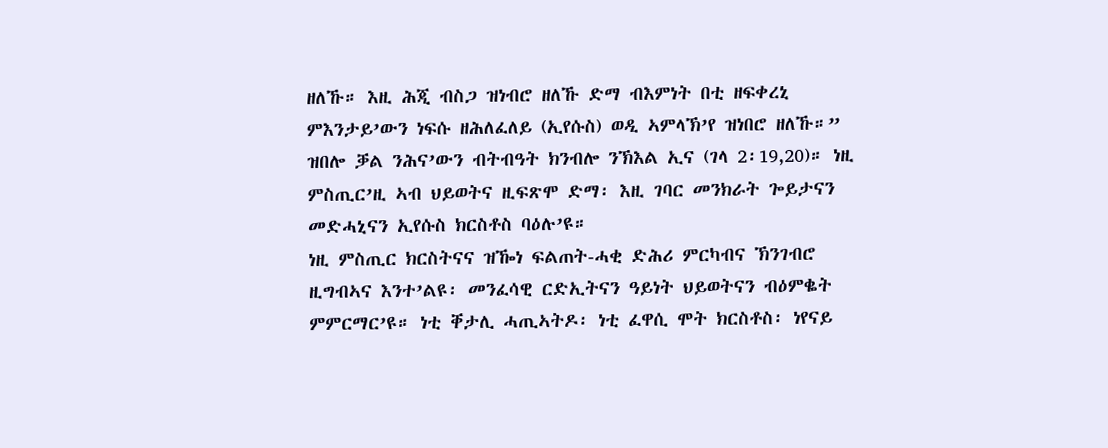ዘለኹ። እዚ ሕጂ ብስጋ ዝነብሮ ዘለኹ ድማ ብእምነት በቲ ዘፍቀረኒ ምእንታይ’ውን ነፍሱ ዘሕለፈለይ (ኢየሱስ) ወዲ ኣምላኽ’የ ዝነበሮ ዘለኹ።” ዝበሎ ቓል ንሕና’ውን ብትብዓት ክንብሎ ንኽእል ኢና (ገላ 2፡19,20)። ነዚ ምስጢር’ዚ ኣብ ህይወትና ዚፍጽሞ ድማ፡ እዚ ገባር መንክራት ጐይታናን መድሓኒናን ኢየሱስ ክርስቶስ ባዕሉ’ዩ።
ነዚ ምስጢር ክርስትናና ዝዀነ ፍልጠት-ሓቂ ድሕሪ ምርካብና ኽንገብሮ ዚግብኣና እንተ’ልዩ፡ መንፈሳዊ ርድኢትናን ዓይነት ህይወትናን ብዕምቈት ምምርማር’ዩ። ነቲ ቐታሊ ሓጢኣትዶ፡ ነቲ ፈዋሲ ሞት ክርስቶስ፡ ነየናይ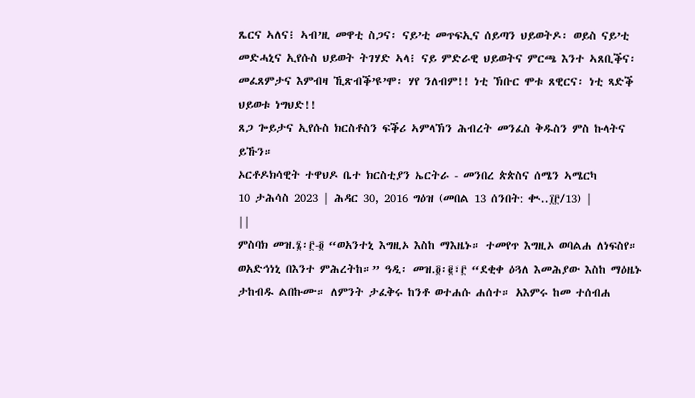ጼርና ኣለና፧ ኣብ’ዚ መዋቲ ስጋና፡ ናይ’ቲ መጥፍኢና ሰይጣን ህይወትዶ፡ ወይስ ናይ’ቲ መድሓኒና ኢየሱስ ህይወት ትገሃድ ኣላ፧ ናይ ምድራዊ ህይወትና ምርጫ እንተ ኣጸቢቕና፡ መፈጸምታና እምብዛ ኺጽብቕ’ዩ’ሞ፡ ሃየ ንለብም!! ነቲ ኽቡር ሞቱ ጸዊርና፡ ነቲ ጻድቕ ህይወቱ ነግህድ!!
ጸጋ ጐይታና ኢየሱስ ክርስቶስን ፍቕሪ ኣምላኽን ሕብረት መንፈስ ቅዱስን ምስ ኩላትና ይኹን።
ኦርቶዶክሳዊት ተዋህዶ ቤተ ክርስቲያን ኤርትራ - መንበረ ጵጵስና ሰሜን ኣሜርካ
10 ታሕሳስ 2023 | ሕዳር 30, 2016 ግዕዝ (መበል 13 ሰንበት: ቊ..፲፫/13) |
||
ምስባክ መዝ.፮፡፫-፬ “ወአንተኒ እግዚኦ እስከ ማእዜኑ። ተመየጥ እግዚኦ ወባልሐ ለነፍስየ። ወአድኅነኒ በእንተ ምሕረትከ።” ዓዲ፡ መዝ.፬፡፪፣፫ “ደቂቀ ዕጓለ እመሕያው እስከ ማዕዜኑ ታከብዱ ልበኩሙ። ለምንት ታፈቅሩ ከንቶ ወተሐሱ ሐሰተ። አእምሩ ከመ ተሰብሐ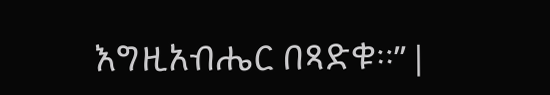እግዚአብሔር በጻድቁ።” |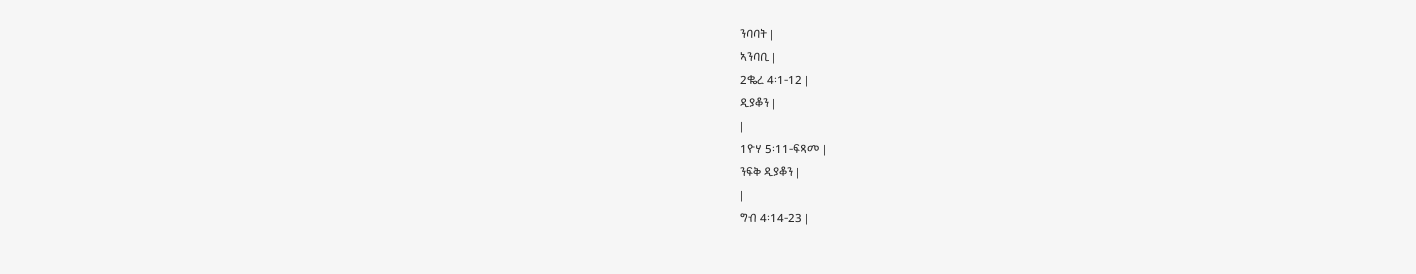ንባባት |
ኣንባቢ |
2ቈረ 4፡1-12 |
ዲያቆን |
|
1ዮሃ 5፡11-ፍጻመ |
ንፍቅ ዲያቆን |
|
ግብ 4፡14-23 |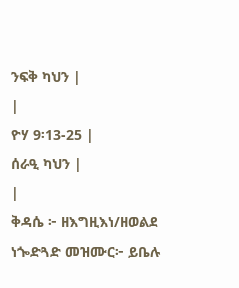ንፍቅ ካህን |
|
ዮሃ 9፡13-25 |
ሰራዒ ካህን |
|
ቅዳሴ ፦ ዘእግዚእነ/ዘወልደ ነጐድጓድ መዝሙር፦ ይቤሉ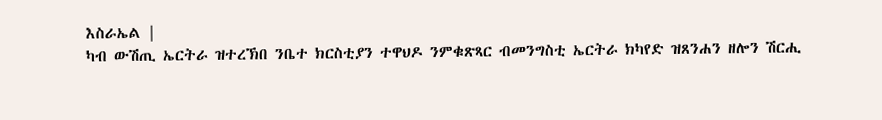እስራኤል |
ካብ ውሽጢ ኤርትራ ዝተረኽበ ንቤተ ክርስቲያን ተዋህዶ ንምቁጽጻር ብመንግስቲ ኤርትራ ክካየድ ዝጸንሐን ዘሎን ሽርሒ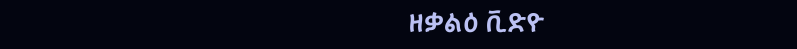ዘቃልዕ ቪድዮ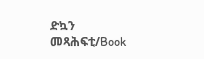ድኳን መጻሕፍቲ/Book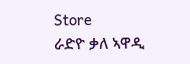Store
ራድዮ ቃለ ኣዋዲ